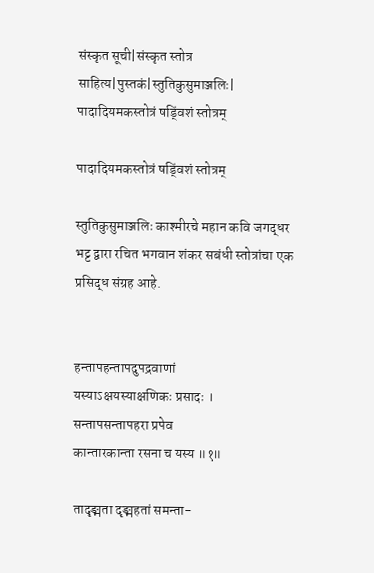संस्कृत सूची|संस्कृत स्तोत्र साहित्य|पुस्तकं|स्तुतिकुसुमाञ्जलिः|
पादादियमकस्तोत्रं षड्विंशं स्तोत्रम्

पादादियमकस्तोत्रं षड्विंशं स्तोत्रम्

स्तुतिकुसुमाञ्जलिः काश्मीरचे महान कवि जगद्धर भट्ट द्वारा रचित भगवान शंकर सबंधी स्तोत्रांचा एक प्रसिद्ध संग्रह आहे.


हन्तापहन्तापदुपद्रवाणां
यस्याऽक्षयस्याक्षणिकः प्रसादः ।
सन्तापसन्तापहरा प्रपेव
कान्तारकान्ता रसना च यस्य ॥१॥

तादृङ्मता दृङ्महतां समन्ता-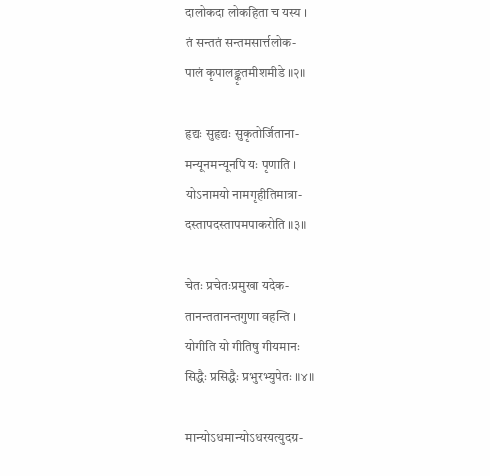दालोकदा लोकहिता च यस्य ।
तं सन्ततं सन्तमसार्त्तलोक-
पालं कृपालङ्कृतमीशमीडे ॥२॥

हृद्यः सुहृद्यः सुकृतोर्जिताना-
मन्यूनमन्यूनपि यः पृणाति ।
योऽनामयो नामगृहीतिमात्रा-
दस्तापदस्तापमपाकरोति ॥३॥

चेतः प्रचेतःप्रमुखा यदेक-
तानन्ततानन्तगुणा वहन्ति ।
योगीति यो गीतिषु गीयमानः
सिद्धैः प्रसिद्धैः प्रभुरभ्युपेतः ॥४॥

मान्योऽधमान्योऽधरयत्युदग्र-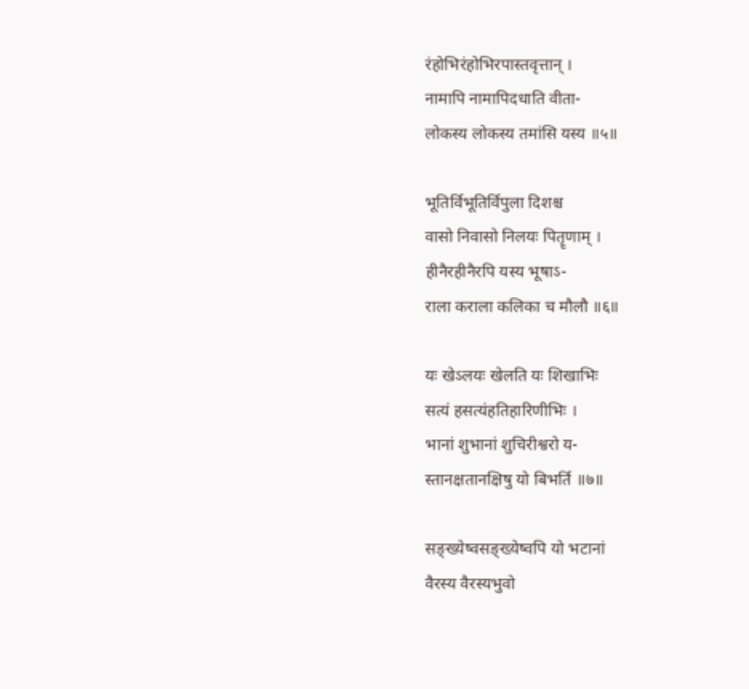रंहोभिरंहोभिरपास्तवृत्तान् ।
नामापि नामापिदधाति वीता-
लोकस्य लोकस्य तमांसि यस्य ॥५॥

भूतिर्विभूतिर्विपुला दिशश्च
वासो निवासो निलयः पितॄणाम् ।
हीनैरहीनैरपि यस्य भूषाऽ-
राला कराला कलिका च मौलौ ॥६॥

यः खेऽलयः खेलति यः शिखाभिः
सत्यं हसत्यंहतिहारिणीभिः ।
भानां शुभानां शुचिरीश्वरो य-
स्तानक्षतानक्षिषु यो बिभर्ति ॥७॥

सङ्ख्येष्वसङ्ख्येष्वपि यो भटानां
वैरस्य वैरस्यभुवो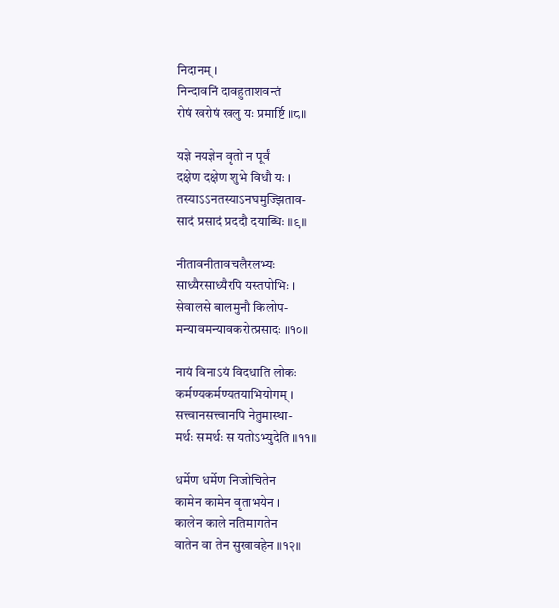निदानम् ।
निन्दावनिं दावहुताशवन्तं
रोषं खरोषं खलु यः प्रमार्ष्टि ॥८॥

यज्ञे नयज्ञेन वृतो न पूर्वं
दक्षेण दक्षेण शुभे विधौ यः ।
तस्याऽऽनतस्याऽनघमुज्झिताव-
सादं प्रसादं प्रददौ दयाब्धिः ॥९॥

नीतावनीतावचलैरलभ्यः
साध्यैरसाध्यैरपि यस्तपोभिः ।
सेवालसे बालमुनौ किलोप-
मन्यावमन्यावकरोत्प्रसादः ॥१०॥

नायं विनाऽयं विदधाति लोकः
कर्मण्यकर्मण्यतयाभियोगम् ।
सत्त्वानसत्त्वानपि नेतुमास्था-
मर्थः समर्थः स यतोऽभ्युदेति ॥११॥

धर्मेण धर्मेण निजोचितेन
कामेन कामेन वृताभयेन ।
कालेन काले नतिमागतेन
वातेन वा तेन सुखावहेन ॥१२॥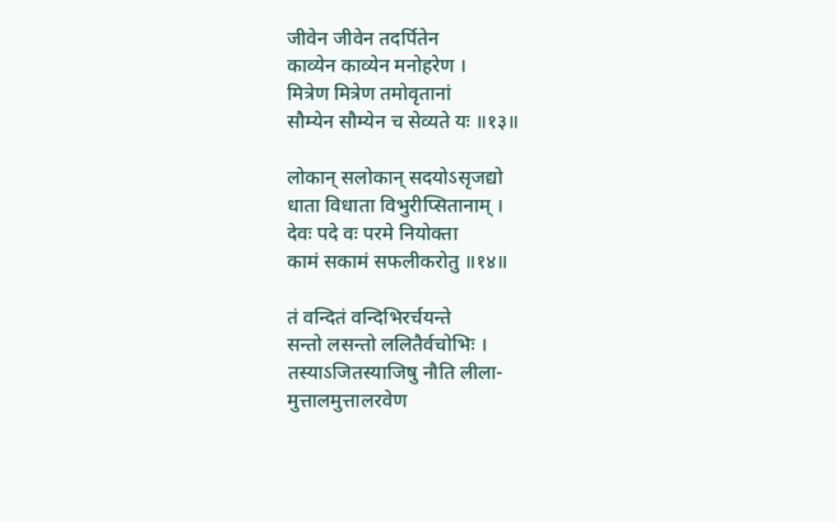जीवेन जीवेन तदर्पितेन
काव्येन काव्येन मनोहरेण ।
मित्रेण मित्रेण तमोवृतानां
सौम्येन सौम्येन च सेव्यते यः ॥१३॥

लोकान् सलोकान् सदयोऽसृजद्यो
धाता विधाता विभुरीप्सितानाम् ।
देवः पदे वः परमे नियोक्ता
कामं सकामं सफलीकरोतु ॥१४॥

तं वन्दितं वन्दिभिरर्चयन्ते
सन्तो लसन्तो ललितैर्वचोभिः ।
तस्याऽजितस्याजिषु नौति लीला-
मुत्तालमुत्तालरवेण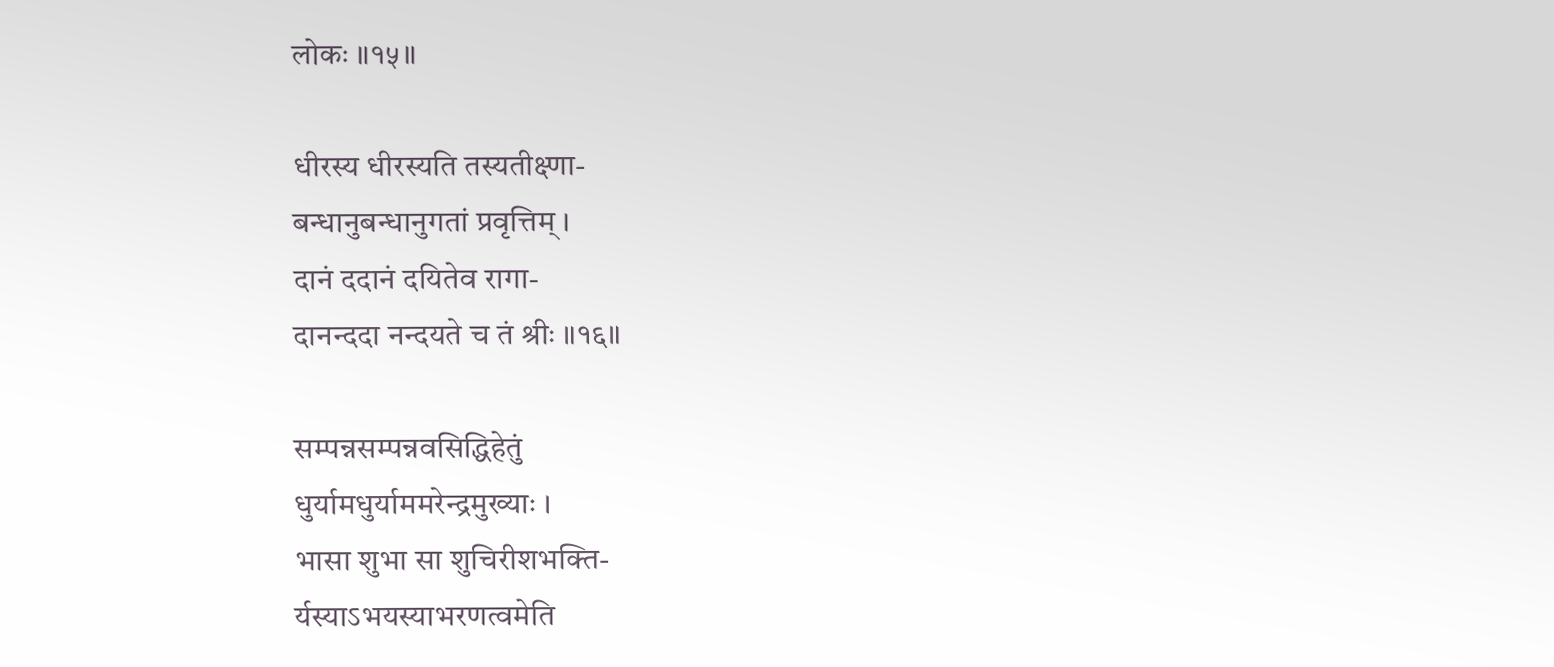लोकः ॥१५॥

धीरस्य धीरस्यति तस्यतीक्ष्णा-
बन्धानुबन्धानुगतां प्रवृत्तिम् ।
दानं ददानं दयितेव रागा-
दानन्ददा नन्दयते च तं श्रीः ॥१६॥

सम्पन्नसम्पन्नवसिद्धिहेतुं
धुर्यामधुर्याममरेन्द्रमुख्याः ।
भासा शुभा सा शुचिरीशभक्ति-
र्यस्याऽभयस्याभरणत्वमेति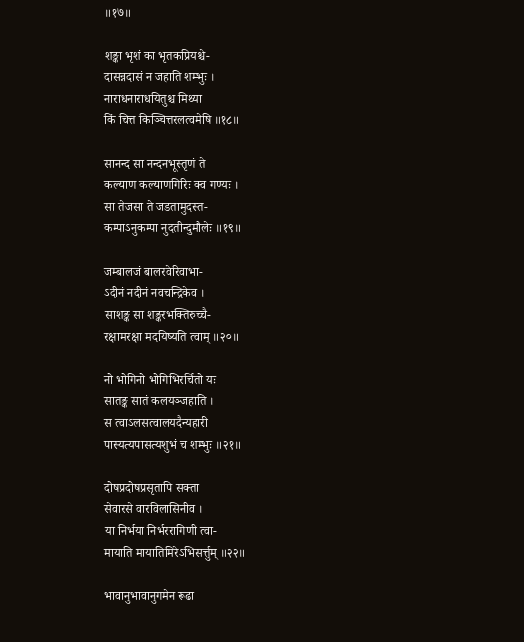॥१७॥

शङ्का भृशं का भृतकप्रियश्चे-
दासन्नदासं न जहाति शम्भुः ।
नाराधनाराधयितुश्च मिथ्या
किं चित्त किञ्चित्तरलत्वमेषि ॥१८॥

सानन्द सा नन्दनभूस्तृणं ते
कल्याण कल्याणगिरिः क्व गण्यः ।
सा तेजसा ते जडतामुदस्त-
कम्पाऽनुकम्पा नुदतीन्दुमौलेः ॥१९॥

जम्बालजं बालरवेरिवाभा-
ऽदीनं नदीनं नवचन्द्रिकेव ।
साशङ्क सा शङ्करभक्तिरुच्चै-
रक्षामरक्षा मदयिष्यति त्वाम् ॥२०॥

नो भोगिनो भोगिभिरर्चितो यः
सातङ्क सातं कलयञ्जहाति ।
स त्वाऽलसत्वालयदैन्यहारी
पास्यत्यपासत्यशुभं च शम्भुः ॥२१॥

दोषप्रदोषप्रसृतापि सक्ता
सेवारसे वारविलासिनीव ।
या निर्भया निर्भररागिणी त्वा-
मायाति मायातिमिरेऽभिसर्त्तुम् ॥२२॥

भावानुभावानुगमेन रूढा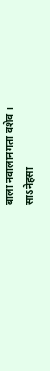बाला नवालानगता वशेव ।
साऽनेहसा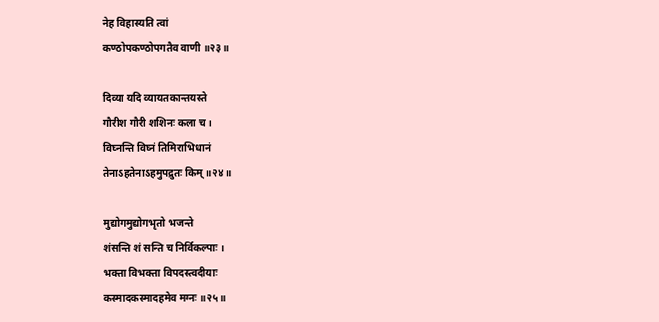नेह विहास्यति त्वां
कण्ठोपकण्ठोपगतैव वाणी ॥२३॥

दिव्या यदि व्यायतकान्तयस्ते
गौरीश गौरी शशिनः कला च ।
विघ्नन्ति विघ्नं तिमिराभिधानं
तेनाऽहतेनाऽहमुपद्रुतः किम् ॥२४॥

मुद्योगमुद्योगभृतो भजन्ते
शंसन्ति शं सन्ति च निर्विकल्पाः ।
भक्ता विभक्ता विपदस्त्वदीयाः
कस्मादकस्मादहमेव मग्नः ॥२५॥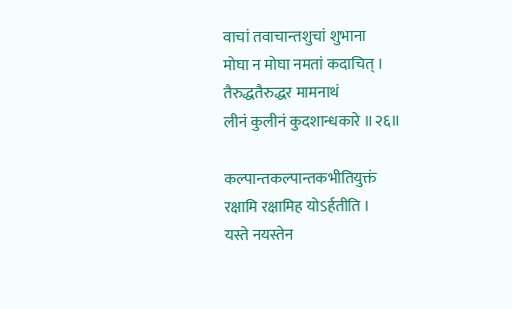वाचां तवाचान्तशुचां शुभाना
मोघा न मोघा नमतां कदाचित् ।
तैरुद्धतैरुद्धर मामनाथं
लीनं कुलीनं कुदशान्धकारे ॥२६॥

कल्पान्तकल्पान्तकभीतियुक्तं
रक्षामि रक्षामिह योऽर्हतीति ।
यस्ते नयस्तेन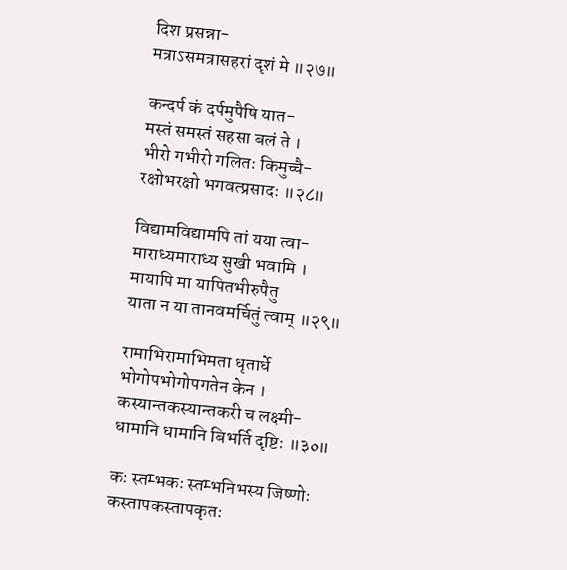दिश प्रसन्ना-
मत्राऽसमत्रासहरां दृशं मे ॥२७॥

कन्दर्प कं दर्पमुपैषि यात-
मस्तं समस्तं सहसा बलं ते ।
भीरो गभीरो गलितः किमुच्चै-
रक्षोभरक्षो भगवत्प्रसादः ॥२८॥

विद्यामविद्यामपि तां यया त्वा-
माराध्यमाराध्य सुखी भवामि ।
मायापि मा यापितभीरुपैतु
याता न या तानवमर्चितुं त्वाम् ॥२९॥

रामाभिरामाभिमता धृतार्धे
भोगोपभोगोपगतेन केन ।
कस्यान्तकस्यान्तकरी च लक्ष्मी-
धामानि धामानि बिभर्ति दृष्टिः ॥३०॥

कः स्तम्भकः स्तम्भनिभस्य जिष्णोः
कस्तापकस्तापकृतः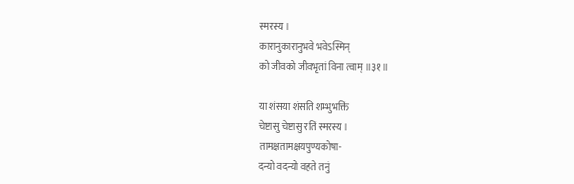स्मरस्य ।
कारानुकारानुभवे भवेऽस्मिन्
को जीवको जीवभृतां विना त्वाम् ॥३१॥

या शंसया शंसति शम्भुभक्तिं
चेष्टासु चेष्टासु रतिं स्मरस्य ।
तामक्षतामक्षयपुण्यकोषा-
दन्यो वदन्यो वहते तनुं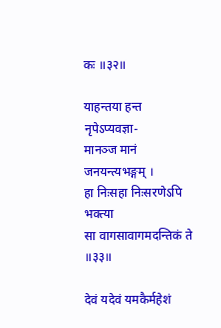कः ॥३२॥

याहन्तया हन्त नृपेऽप्यवज्ञा-
मानञ्ज मानं जनयन्त्यभङ्गम् ।
हा निःसहा निःसरणेऽपि भक्त्या
सा वागसावागमदन्तिकं ते ॥३३॥

देवं यदेवं यमकैर्महेशं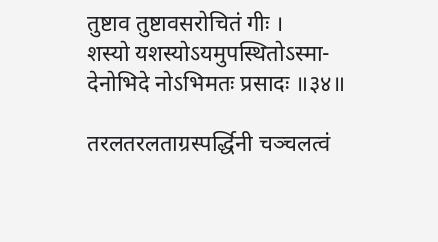तुष्टाव तुष्टावसरोचितं गीः ।
शस्यो यशस्योऽयमुपस्थितोऽस्मा-
देनोभिदे नोऽभिमतः प्रसादः ॥३४॥

तरलतरलताग्रस्पर्द्धिनी चञ्चलत्वं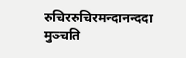रुचिररुचिरमन्दानन्ददा मुञ्चति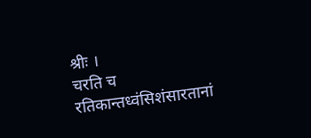श्रीः ।
चरति च रतिकान्तध्वंसिशंसारतानां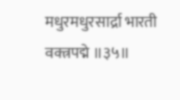मधुरमधुरसार्द्रा भारती वक्त्रपद्मे ॥३५॥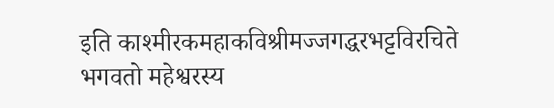इति काश्मीरकमहाकविश्रीमज्जगद्धरभट्टविरचिते
भगवतो महेश्वरस्य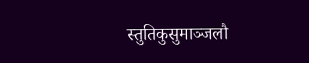स्तुतिकुसुमाञ्जलौ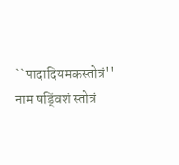``पादादियमकस्तोत्रं'' नाम षड्विंशं स्तोत्रं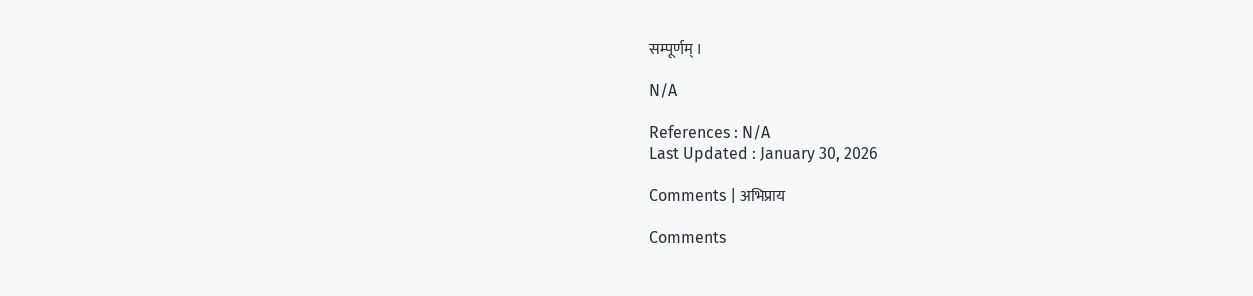सम्पूर्णम् ।

N/A

References : N/A
Last Updated : January 30, 2026

Comments | अभिप्राय

Comments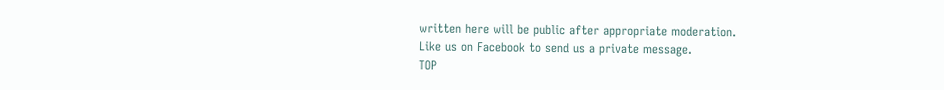written here will be public after appropriate moderation.
Like us on Facebook to send us a private message.
TOP